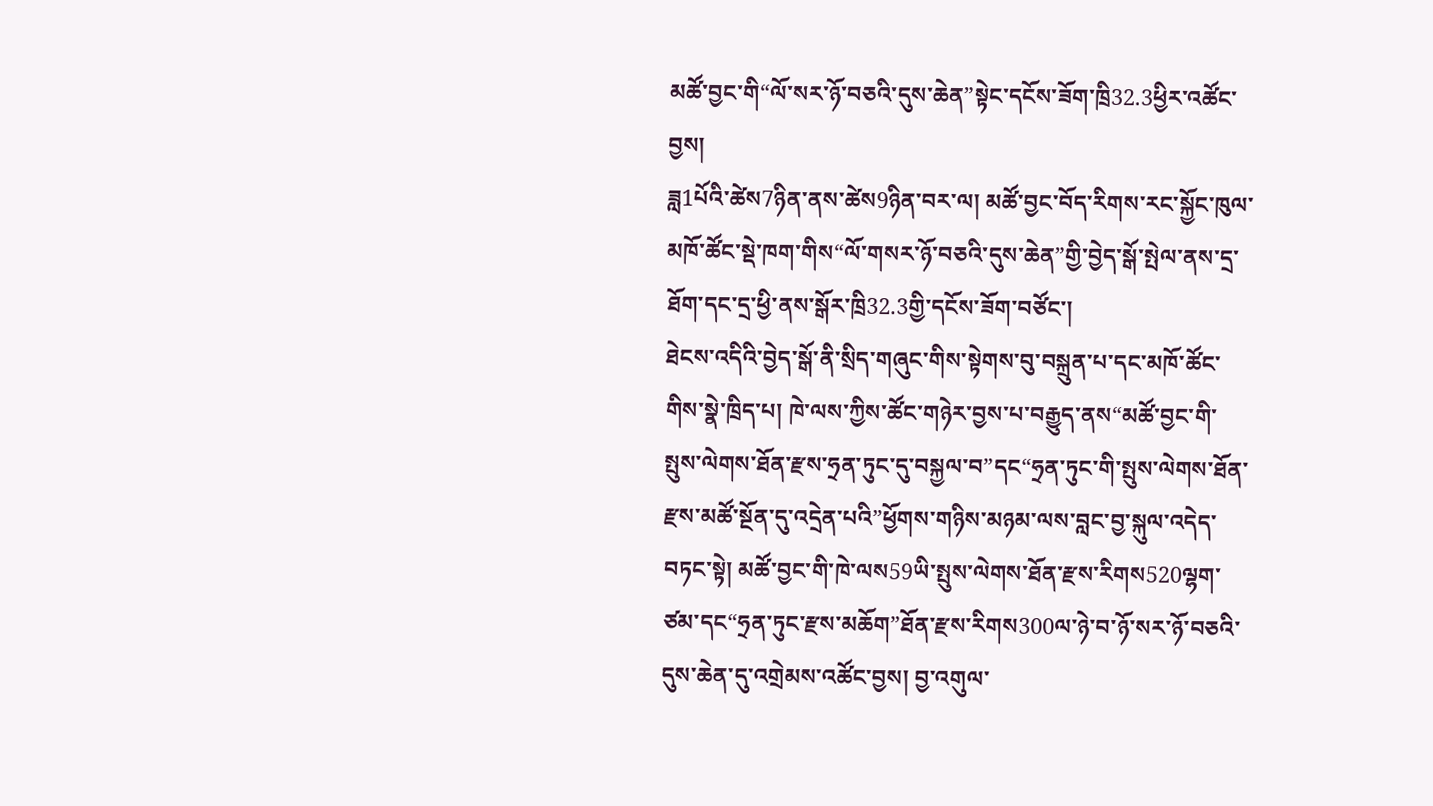མཚོ་བྱང་གི“ལོ་སར་ཉོ་བཅའི་དུས་ཆེན”སྟེང་དངོས་ཟོག་ཁྲི32.3ཕྱིར་འཚོང་བྱས།
ཟླ1པོའི་ཚེས7ཉིན་ནས་ཚེས9ཉིན་བར་ལ། མཚོ་བྱང་བོད་རིགས་རང་སྐྱོང་ཁུལ་མཁོ་ཚོང་སྡེ་ཁག་གིས“ལོ་གསར་ཉོ་བཅའི་དུས་ཆེན”གྱི་བྱེད་སྒོ་སྤེལ་ནས་དྲ་ཐོག་དང་དྲ་ཕྱི་ནས་སྒོར་ཁྲི32.3གྱི་དངོས་ཟོག་བཙོང་།
ཐེངས་འདིའི་བྱེད་སྒོ་ནི་སྲིད་གཞུང་གིས་སྟེགས་བུ་བསྐྲུན་པ་དང་མཁོ་ཚོང་གིས་སྣེ་ཁྲིད་པ། ཁེ་ལས་ཀྱིས་ཚོང་གཉེར་བྱས་པ་བརྒྱུད་ནས“མཚོ་བྱང་གི་སྤུས་ལེགས་ཐོན་རྫས་ཧྲན་ཏུང་དུ་བསྐྱལ་བ”དང“ཧྲན་ཏུང་གི་སྤུས་ལེགས་ཐོན་རྫས་མཚོ་སྔོན་དུ་འདྲེན་པའི”ཕྱོགས་གཉིས་མཉམ་ལས་བླང་བྱ་སྐུལ་འདེད་བཏང་སྟེ། མཚོ་བྱང་གི་ཁེ་ལས59ཡི་སྤུས་ལེགས་ཐོན་རྫས་རིགས520ལྷག་ཙམ་དང“ཧྲན་ཏུང་རྫས་མཆོག”ཐོན་རྫས་རིགས300ལ་ཉེ་བ་ཉོ་སར་ཉོ་བཅའི་དུས་ཆེན་དུ་འགྲེམས་འཚོང་བྱས། བྱ་འགུལ་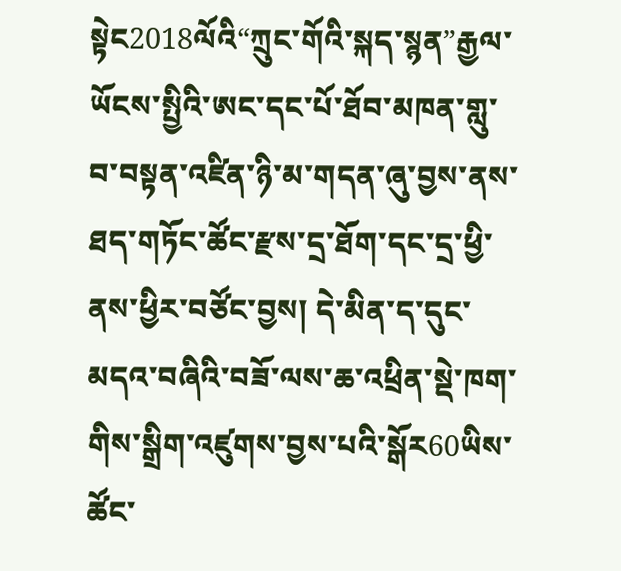སྟེང2018ལོའི“ཀྲུང་གོའི་སྐད་སྙན”རྒྱལ་ཡོངས་སྤྱིའི་ཨང་དང་པོ་ཐོབ་མཁན་གླུ་བ་བསྟན་འཛིན་ཉི་མ་གདན་ཞུ་བྱས་ནས་ཐད་གཏོང་ཚོང་རྫས་དྲ་ཐོག་དང་དྲ་ཕྱི་ནས་ཕྱིར་བཙོང་བྱས། དེ་མིན་ད་དུང་མདའ་བཞིའི་བཟོ་ལས་ཆ་འཕྲིན་སྡེ་ཁག་གིས་སྒྲིག་འཛུགས་བྱས་པའི་སྒོར60ཡིས་ཚོང་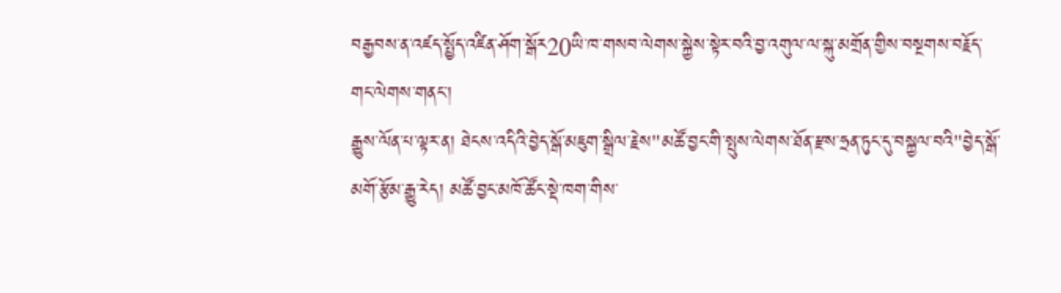བརྒྱབས་ན་འཛད་སྤྱོད་འཛིན་ཤོག་སྒོར20ཡི་ཁ་གསབ་ལེགས་སྐྱེས་སྟེར་བའི་བྱ་འགུལ་ལ་སྐུ་མགྲོན་གྱིས་བསྔགས་བརྗོད་གང་ལེགས་གནང་།
རྒྱུས་ལོན་པ་ལྟར་ན། ཐེངས་འདིའི་བྱེད་སྒོ་མཇུག་སྒྲིལ་རྗེས"མཚོ་བྱང་གི་སྤུས་ལེགས་ཐོན་རྫས་ཧྲན་ཏུང་དུ་བསྐྱལ་བའི"བྱེད་སྒོ་མགོ་རྩོམ་རྒྱུ་རེད། མཚོ་བྱང་མཁོ་ཚོང་སྡེ་ཁག་གིས་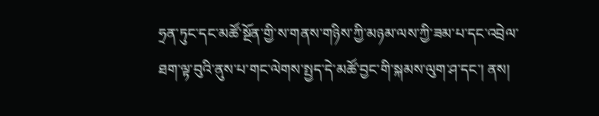ཧྲན་ཏུང་དང་མཚོ་སྔོན་གྱི་ས་གནས་གཉིས་ཀྱི་མཉམ་ལས་ཀྱི་ཟམ་པ་དང་འབྲེལ་ཐག་ལྟ་བུའི་ནུས་པ་གང་ལེགས་སྤྱད་དེ་མཚོ་བྱང་གི་སྐམས་ལུག་ཤ་དང་། ནས།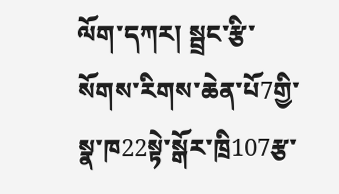ལོག་དཀར། སྦྲང་རྩི་སོགས་རིགས་ཆེན་པོ7གྱི་སྣ་ཁ22སྟེ་སྒོར་ཁྲི107རྩ་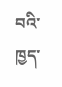བའི་ཁྱད་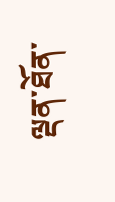ལྡན་ཐོན་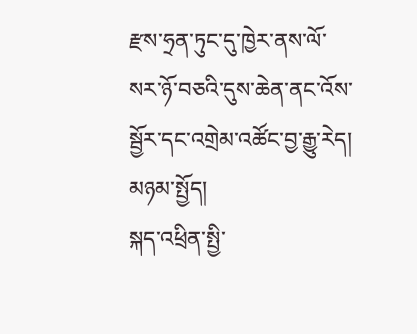རྫས་ཧྲན་ཏུང་དུ་ཁྱེར་ནས་ལོ་སར་ཉོ་བཅའི་དུས་ཆེན་ནང་འོས་སྦྱོར་དང་འགྲེམ་འཚོང་བྱ་རྒྱུ་རེད།
མཉམ་སྤྱོད།
སྐད་འཕྲིན་སྤྱི་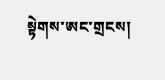སྟེགས་ཨང་གྲངས།